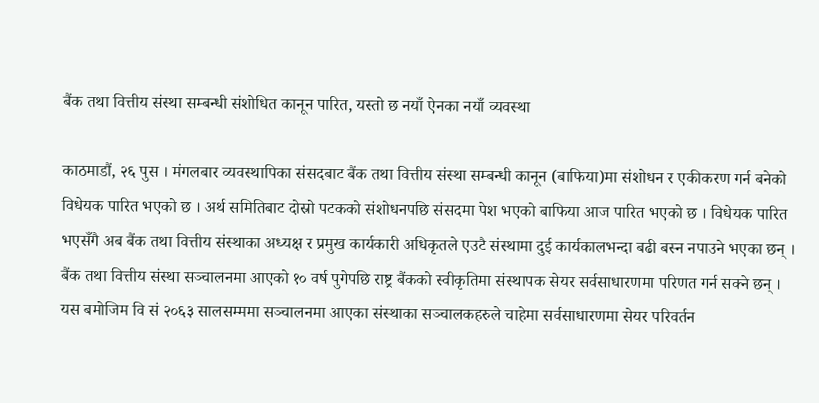बैंक तथा वित्तीय संस्था सम्बन्धी संशोधित कानून पारित, यस्तो छ नयाँ ऐनका नयाँ व्यवस्था

काठमाडौं, २६ पुस । मंगलबार व्यवस्थापिका संसदबाट बैंक तथा वित्तीय संस्था सम्बन्धी कानून (बाफिया)मा संशोधन र एकीकरण गर्न बनेको विधेयक पारित भएको छ । अर्थ समितिबाट दोस्रो पटकको संशोधनपछि संसदमा पेश भएको बाफिया आज पारित भएको छ । विधेयक पारित भएसँगै अब बैंक तथा वित्तीय संस्थाका अध्यक्ष र प्रमुख कार्यकारी अधिकृतले एउटै संस्थामा दुई कार्यकालभन्दा बढी बस्न नपाउने भएका छन् । बैंक तथा वित्तीय संस्था सञ्चालनमा आएको १० वर्ष पुगेपछि राष्ट्र बैंकको स्वीकृतिमा संस्थापक सेयर सर्वसाधारणमा परिणत गर्न सक्ने छन् । यस बमोजिम वि सं २०६३ सालसम्ममा सञ्चालनमा आएका संस्थाका सञ्चालकहरुले चाहेमा सर्वसाधारणमा सेयर परिवर्तन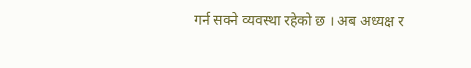गर्न सक्ने व्यवस्था रहेको छ । अब अध्यक्ष र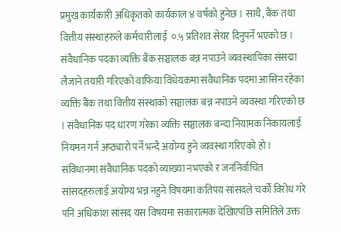प्रमुख कार्यकारी अधिकृतको कार्यकाल ४ वर्षको हुनेछ । साथै, बैंक तथा वित्तीय संस्थाहरुले कर्मचारीलाई  ०.५ प्रतिशत सेयर दिनुपर्ने भएको छ । संवैधानिक पदका व्यक्ति बैंक सञ्चालक बन्न नपाउने व्यवस्थापिका संसद्मा लैजाने तयारी गरिएको वाफिया विधेयकमा संवैधानिक पदमा आसिन रहेका व्यक्ति बैंक तथा वित्तीय संस्थाको सञ्चालक बन्न नपाउने व्यवस्था गरिएको छ । संवैधानिक पद धारण गरेका व्यक्ति सञ्चालक बन्दा नियामक निकायलाई नियमन गर्न अप्ठ्यारो पर्ने भन्दै अयोग्य हुने व्यवस्था गरिएको हो । संविधानमा संवैधानिक पदको व्याख्या नभएको र जननिर्वाचित सांसदहरुलाई अयोग्य भन्न नहुने विषयमा कतिपय सांसदले चर्को विरोध गरे पनि अधिकांश सांसद यस विषयमा सकारात्मक देखिएपछि समितिले उक्त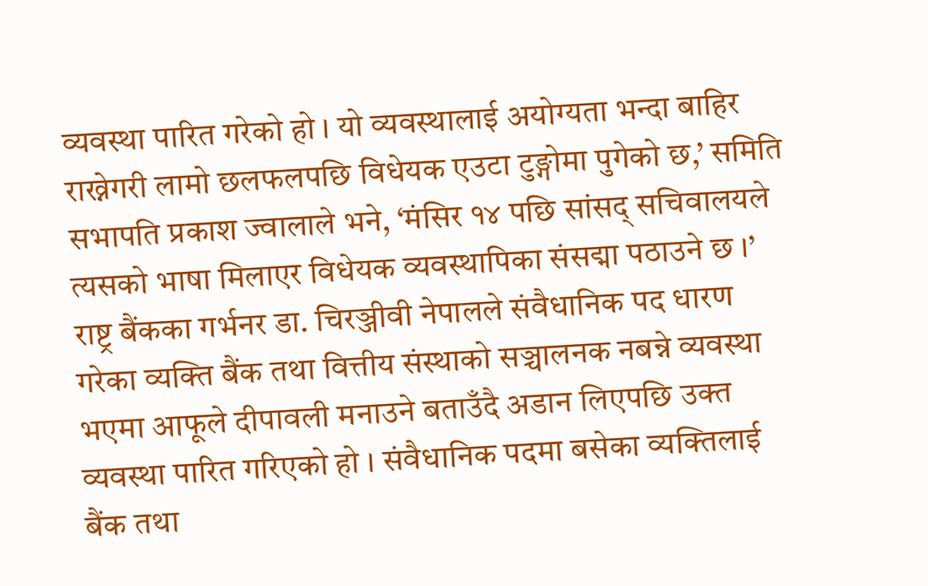व्यवस्था पारित गरेको हो । यो व्यवस्थालाई अयोग्यता भन्दा बाहिर राख्नेगरी लामो छलफलपछि विधेयक एउटा टुङ्गोमा पुगेको छ,’ समिति सभापति प्रकाश ज्वालाले भने, ‘मंसिर १४ पछि सांसद् सचिवालयले त्यसको भाषा मिलाएर विधेयक व्यवस्थापिका संसद्मा पठाउने छ ।’ राष्ट्र बैंकका गर्भनर डा. चिरञ्जीवी नेपालले संवैधानिक पद धारण गरेका व्यक्ति बैंक तथा वित्तीय संस्थाको सञ्चालनक नबन्ने व्यवस्था भएमा आफूले दीपावली मनाउने बताउँदै अडान लिएपछि उक्त व्यवस्था पारित गरिएको हो । संवैधानिक पदमा बसेका व्यक्तिलाई बैंक तथा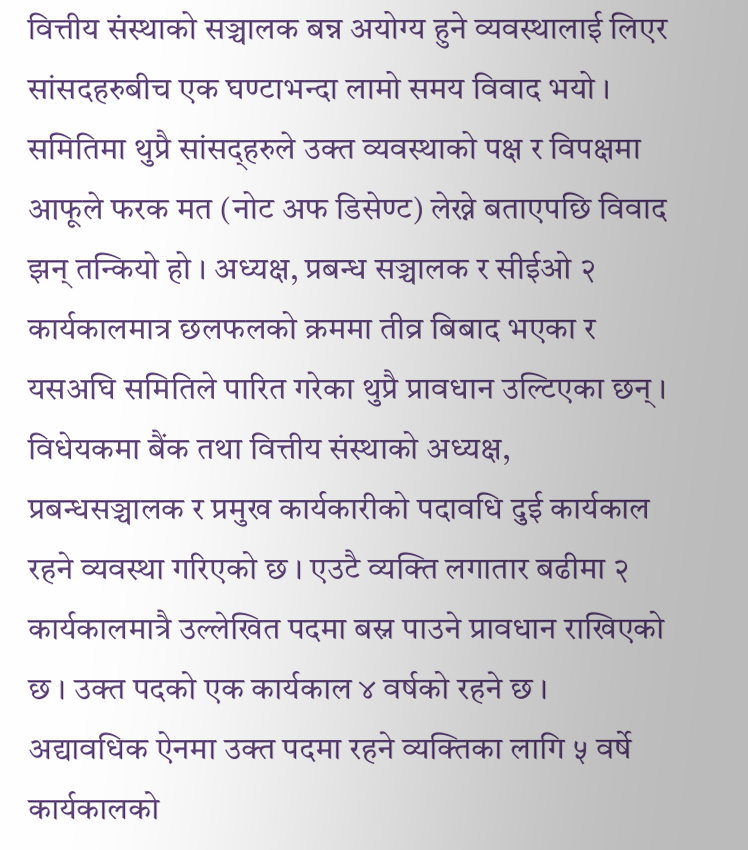वित्तीय संस्थाको सञ्चालक बन्न अयोग्य हुने व्यवस्थालाई लिएर सांसदहरुबीच एक घण्टाभन्दा लामो समय विवाद भयो । समितिमा थुप्रै सांसद्हरुले उक्त व्यवस्थाको पक्ष र विपक्षमा आफूले फरक मत (नोट अफ डिसेण्ट) लेख्ने बताएपछि विवाद झन् तन्कियो हो । अध्यक्ष, प्रबन्ध सञ्चालक र सीईओ २ कार्यकालमात्र छलफलको क्रममा तीव्र बिबाद भएका र यसअघि समितिले पारित गरेका थुप्रै प्रावधान उल्टिएका छन् । विधेयकमा बैंक तथा वित्तीय संस्थाको अध्यक्ष, प्रबन्धसञ्चालक र प्रमुख कार्यकारीको पदावधि दुई कार्यकाल रहने व्यवस्था गरिएको छ । एउटै व्यक्ति लगातार बढीमा २ कार्यकालमात्रै उल्लेखित पदमा बस्न पाउने प्रावधान राखिएको छ । उक्त पदको एक कार्यकाल ४ वर्षको रहने छ । अद्यावधिक ऐनमा उक्त पदमा रहने व्यक्तिका लागि ५ वर्षे कार्यकालको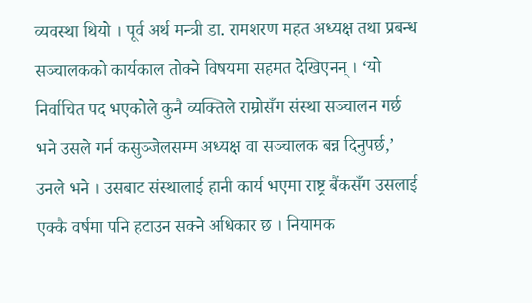व्यवस्था थियो । पूर्व अर्थ मन्त्री डा. रामशरण महत अध्यक्ष तथा प्रबन्ध सञ्चालकको कार्यकाल तोक्ने विषयमा सहमत देखिएनन् । ‘यो निर्वाचित पद भएकोले कुनै व्यक्तिले राम्रोसँग संस्था सञ्चालन गर्छ भने उसले गर्न कसुञ्जेलसम्म अध्यक्ष वा सञ्चालक बन्न दिनुपर्छ,’ उनले भने । उसबाट संस्थालाई हानी कार्य भएमा राष्ट्र बैंकसँग उसलाई एक्कै वर्षमा पनि हटाउन सक्ने अधिकार छ । नियामक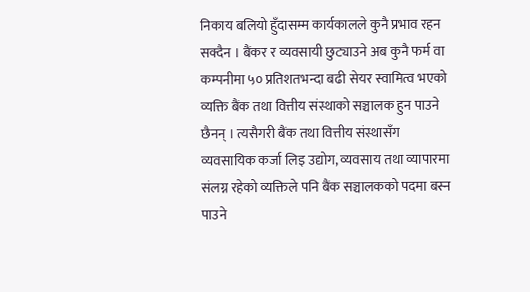निकाय बलियो हुँदासम्म कार्यकालले कुनै प्रभाव रहन सक्दैन । बैंकर र व्यवसायी छुट्याउने अब कुनै फर्म वा कम्पनीमा ५० प्रतिशतभन्दा बढी सेयर स्वामित्व भएको व्यक्ति बैंक तथा वित्तीय संस्थाको सञ्चालक हुन पाउने छैनन् । त्यसैगरी बैंक तथा वित्तीय संस्थासँग व्यवसायिक कर्जा लिइ उद्योग, व्यवसाय तथा व्यापारमा संलग्न रहेको व्यक्तिले पनि बैंक सञ्चालकको पदमा बस्न पाउने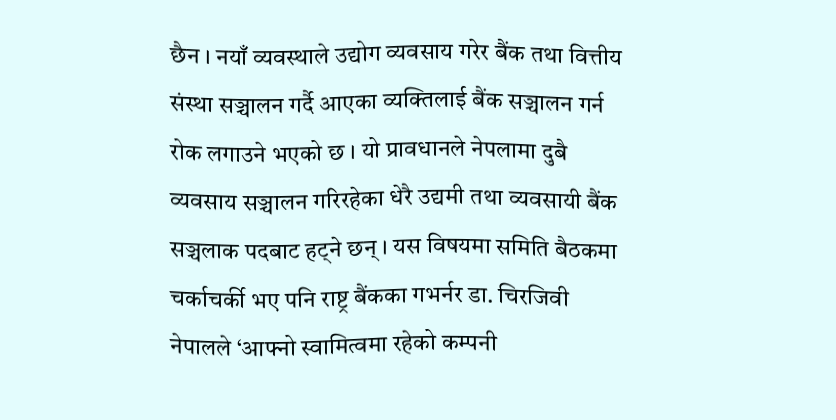छैन । नयाँ व्यवस्थाले उद्योग व्यवसाय गरेर बैंक तथा वित्तीय संस्था सञ्चालन गर्दै आएका व्यक्तिलाई बैंक सञ्चालन गर्न रोक लगाउने भएको छ । यो प्रावधानले नेपलामा दुबै व्यवसाय सञ्चालन गरिरहेका धेरै उद्यमी तथा व्यवसायी बैंक सञ्चलाक पदबाट हट्ने छन् । यस विषयमा समिति बैठकमा चर्काचर्की भए पनि राष्ट्र बैंकका गभर्नर डा. चिरजिवी नेपालले ‘आफ्नो स्वामित्वमा रहेको कम्पनी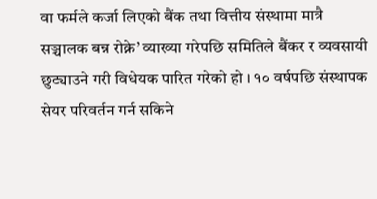वा फर्मले कर्जा लिएको बैंक तथा वित्तीय संस्थामा मात्रै सञ्चालक बन्न रोक्ने’ व्याख्या गरेपछि समितिले बैंकर र व्यवसायी छुट्याउने गरी विधेयक पारित गरेको हो । १० वर्षपछि संस्थापक सेयर परिवर्तन गर्न सकिने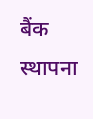बैंक स्थापना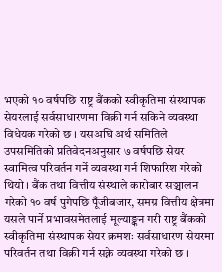भएको १० वर्षपछि राष्ट्र बैंकको स्वीकृतिमा संस्थापक सेयरलाई सर्वसाधारणमा विक्री गर्न सकिने व्यवस्था विधेयक गरेको छ । यसअघि अर्थ समितिले उपसमितिको प्रतिवेदनअनुसार ७ वर्षपछि सेयर स्वामित्व परिवर्तन गर्ने व्यवस्था गर्न शिफारिश गरेको थियो । बैंक तथा वित्तीय संस्थाले कारोबार सञ्चालन गरेको १० वर्ष पुगेपछि पूँजीबजार, समग्र वित्तीय क्षेत्रमा यसले पार्ने प्रभावसमेतलाई मूल्याङ्कन गरी राष्ट्र बैंकको स्वीकृतिमा संस्थापक सेयर क्रमशः सर्वसाधारण सेयरमा परिवर्तन तथा विक्री गर्न सक्ने व्यवस्था गरेको छ ।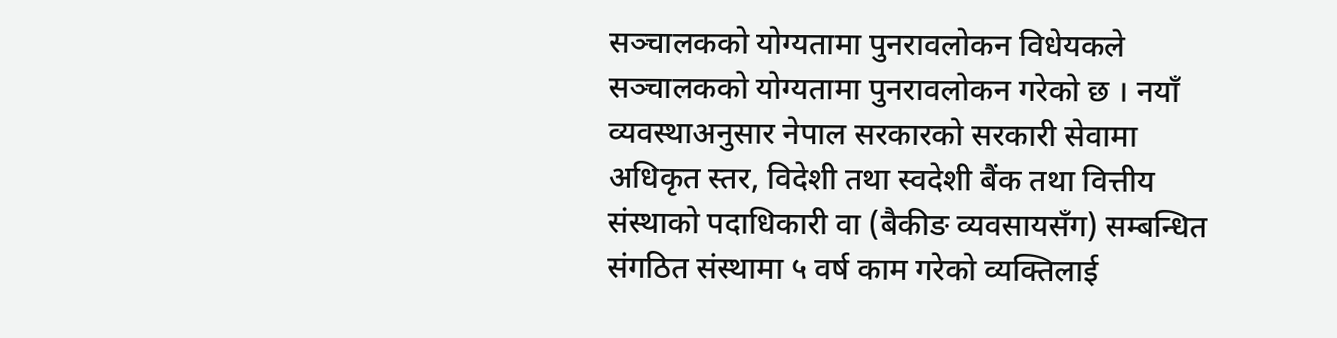सञ्चालकको योग्यतामा पुनरावलोकन विधेयकले सञ्चालकको योग्यतामा पुनरावलोकन गरेको छ । नयाँ व्यवस्थाअनुसार नेपाल सरकारको सरकारी सेवामा अधिकृत स्तर, विदेशी तथा स्वदेशी बैंक तथा वित्तीय संस्थाको पदाधिकारी वा (बैकीङ व्यवसायसँग) सम्बन्धित संगठित संस्थामा ५ वर्ष काम गरेको व्यक्तिलाई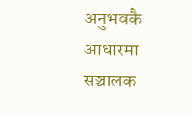अनुभवकै आधारमा सञ्चालक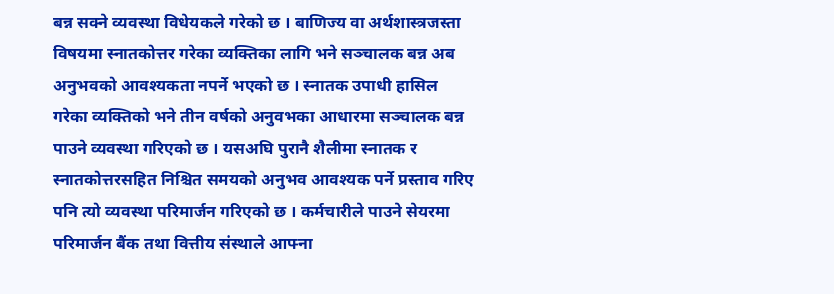बन्न सक्ने व्यवस्था विधेयकले गरेको छ । बाणिज्य वा अर्थशास्त्रजस्ता विषयमा स्नातकोत्तर गरेका व्यक्तिका लागि भने सञ्चालक बन्न अब अनुभवको आवश्यकता नपर्ने भएको छ । स्नातक उपाधी हासिल गरेका व्यक्तिको भने तीन वर्षको अनुवभका आधारमा सञ्चालक बन्न पाउने व्यवस्था गरिएको छ । यसअघि पुरानै शैलीमा स्नातक र स्नातकोत्तरसहित निश्चित समयको अनुभव आवश्यक पर्ने प्रस्ताव गरिए पनि त्यो व्यवस्था परिमार्जन गरिएको छ । कर्मचारीले पाउने सेयरमा परिमार्जन बैंक तथा वित्तीय संस्थाले आफ्ना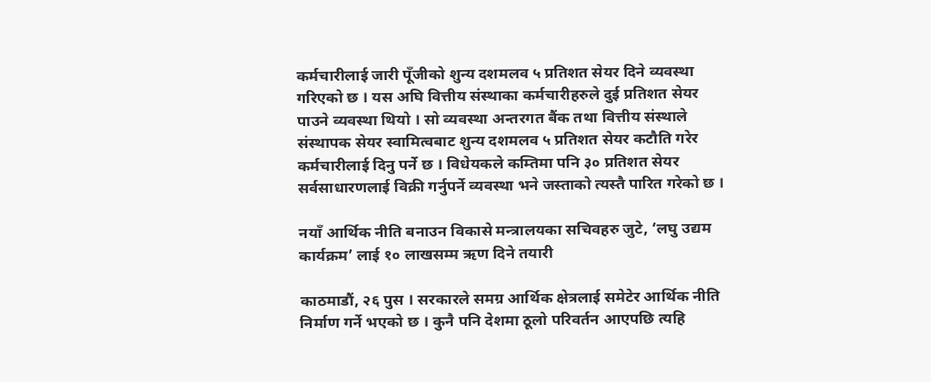कर्मचारीलाई जारी पूँजीको शुन्य दशमलव ५ प्रतिशत सेयर दिने व्यवस्था गरिएको छ । यस अघि वित्तीय संस्थाका कर्मचारीहरुले दुई प्रतिशत सेयर पाउने व्यवस्था थियो । सो व्यवस्था अन्तरगत बैंक तथा वित्तीय संस्थाले संस्थापक सेयर स्वामित्वबाट शुन्य दशमलव ५ प्रतिशत सेयर कटौति गरेर कर्मचारीलाई दिनु पर्ने छ । विधेयकले कम्तिमा पनि ३० प्रतिशत सेयर सर्वसाधारणलाई विक्री गर्नुपर्ने व्यवस्था भने जस्ताको त्यस्तै पारित गरेको छ ।

नयाँ आर्थिक नीति बनाउन विकासे मन्त्रालयका सचिवहरु जुटे, ‘लघु उद्यम कार्यक्रम’ लाई १० लाखसम्म ऋण दिने तयारी

काठमाडौं, २६ पुस । सरकारले समग्र आर्थिक क्षेत्रलाई समेटेर आर्थिक नीति निर्माण गर्ने भएको छ । कुनै पनि देशमा ठूलो परिवर्तन आएपछि त्यहि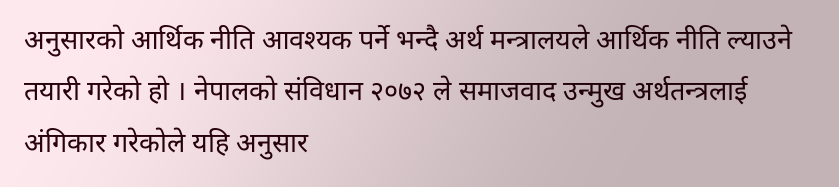अनुसारको आर्थिक नीति आवश्यक पर्ने भन्दै अर्थ मन्त्रालयले आर्थिक नीति ल्याउने तयारी गरेको हो । नेपालको संविधान २०७२ ले समाजवाद उन्मुख अर्थतन्त्रलाई अंगिकार गरेकोले यहि अनुसार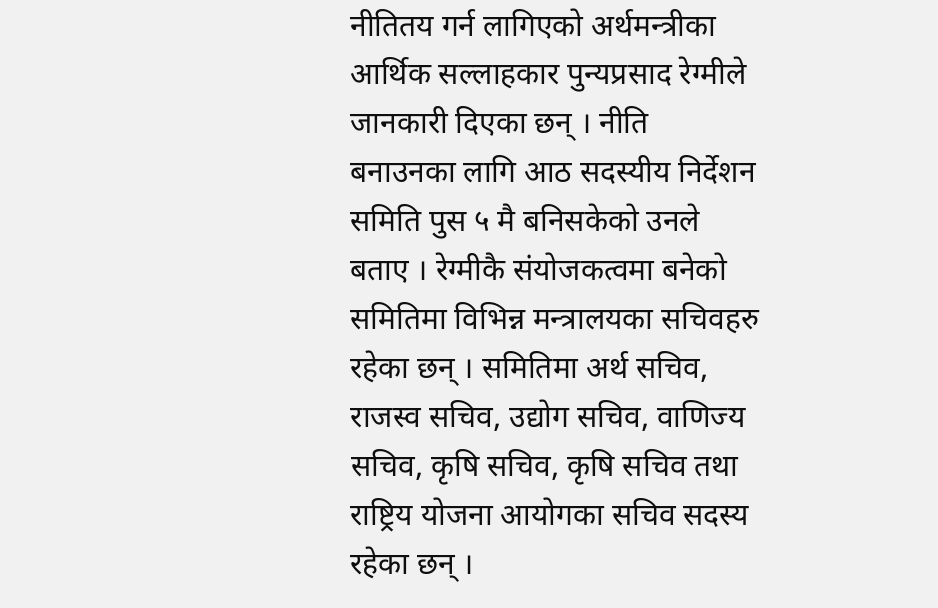नीतितय गर्न लागिएको अर्थमन्त्रीका आर्थिक सल्लाहकार पुन्यप्रसाद रेग्मीले जानकारी दिएका छन् । नीति बनाउनका लागि आठ सदस्यीय निर्देशन समिति पुस ५ मै बनिसकेको उनले बताए । रेग्मीकै संयोजकत्वमा बनेको समितिमा विभिन्न मन्त्रालयका सचिवहरु रहेका छन् । समितिमा अर्थ सचिव, राजस्व सचिव, उद्योग सचिव, वाणिज्य सचिव, कृषि सचिव, कृषि सचिव तथा राष्ट्रिय योजना आयोगका सचिव सदस्य रहेका छन् ।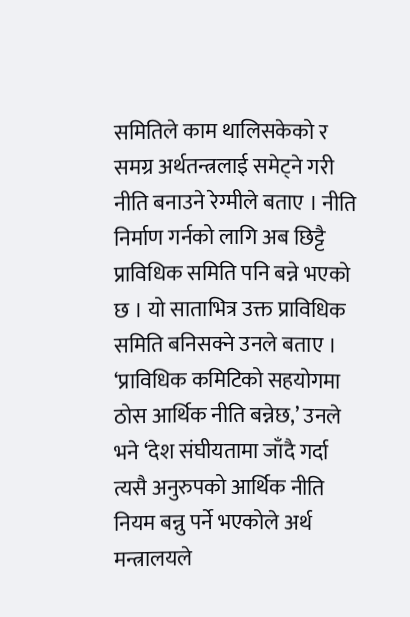समितिले काम थालिसकेको र समग्र अर्थतन्त्रलाई समेट्ने गरी नीति बनाउने रेग्मीले बताए । नीति निर्माण गर्नको लागि अब छिट्टै प्राविधिक समिति पनि बन्ने भएको छ । यो साताभित्र उक्त प्राविधिक समिति बनिसक्ने उनले बताए । ‘प्राविधिक कमिटिको सहयोगमा ठोस आर्थिक नीति बन्नेछ,’ उनले भने ‘देश संघीयतामा जाँदै गर्दा त्यसै अनुरुपको आर्थिक नीति नियम बन्नु पर्ने भएकोले अर्थ मन्त्रालयले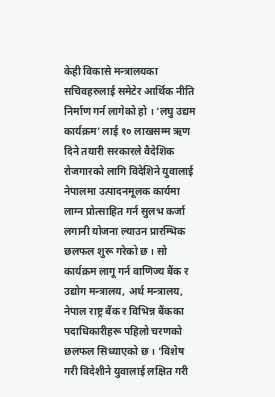केही विकासे मन्त्रालयका सचिवहरुलाई समेटेर आर्थिक नीति निर्माण गर्न लागेको हो । ‘लघु उद्यम कार्यक्रम’ लाई १० लाखसम्म ऋण दिने तयारी सरकारले वैदेशिक रोजगारको लागि विदेशिने युवालाई नेपालमा उत्पादनमूलक कार्यमा लाग्न प्रोत्साहित गर्न सुलभ कर्जा लगानी योजना ल्याउन प्रारम्भिक छलफल शुरू गरेको छ । सो कार्यक्रम लागू गर्न वाणिज्य बैंक र उद्योग मन्त्रालय, अर्थ मन्त्रालय, नेपाल राष्ट्र बैंक र विभिन्न बैंकका पदाधिकारीहरू पहिलो चरणको छलफल सिध्याएको छ । ‘विशेष गरी विदेशीने युवालाई लक्षित गरी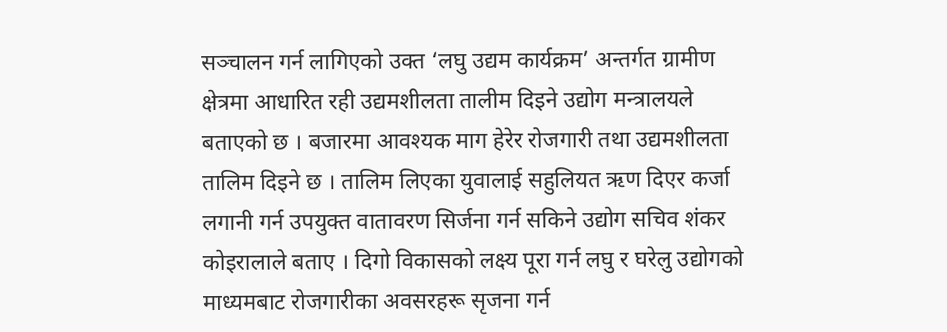सञ्चालन गर्न लागिएको उक्त ‘लघु उद्यम कार्यक्रम’ अन्तर्गत ग्रामीण क्षेत्रमा आधारित रही उद्यमशीलता तालीम दिइने उद्योग मन्त्रालयले बताएको छ । बजारमा आवश्यक माग हेरेर रोजगारी तथा उद्यमशीलता तालिम दिइने छ । तालिम लिएका युवालाई सहुलियत ऋण दिएर कर्जा लगानी गर्न उपयुक्त वातावरण सिर्जना गर्न सकिने उद्योग सचिव शंकर कोइरालाले बताए । दिगो विकासको लक्ष्य पूरा गर्न लघु र घरेलु उद्योगको माध्यमबाट रोजगारीका अवसरहरू सृजना गर्न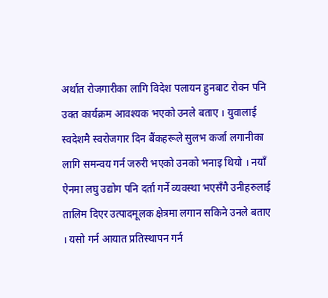अर्थात रोजगारीका लागि विदेश पलायन हुनबाट रोक्न पनि उक्त कार्यक्रम आवश्यक भएको उनले बताए । युवालाई स्वदेशमै स्वरोजगार दिन बैंकहरूले सुलभ कर्जा लगानीका लागि समन्वय गर्न जरुरी भएको उनको भनाइ थियो । नयाँ ऐनमा लघु उद्योग पनि दर्ता गर्ने व्यवस्था भएसँगै उनीहरुलाई तालिम दिएर उत्पादमूलक क्षेत्रमा लगान सकिने उनले बताए । यसो गर्न आयात प्रतिस्थापन गर्न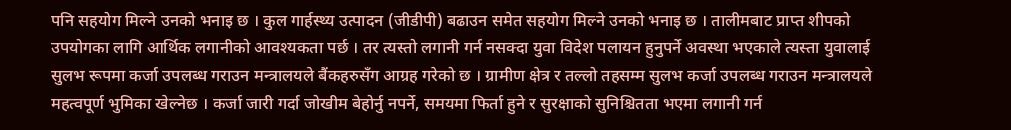पनि सहयोग मिल्ने उनको भनाइ छ । कुल गार्हस्थ्य उत्पादन (जीडीपी) बढाउन समेत सहयोग मिल्ने उनको भनाइ छ । तालीमबाट प्राप्त शीपको उपयोगका लागि आर्थिक लगानीको आवश्यकता पर्छ । तर त्यस्तो लगानी गर्न नसक्दा युवा विदेश पलायन हुनुपर्ने अवस्था भएकाले त्यस्ता युवालाई सुलभ रूपमा कर्जा उपलब्ध गराउन मन्त्रालयले बैंकहरुसँग आग्रह गरेको छ । ग्रामीण क्षेत्र र तल्लो तहसम्म सुलभ कर्जा उपलब्ध गराउन मन्त्रालयले महत्वपूर्ण भुमिका खेल्नेछ । कर्जा जारी गर्दा जोखीम बेहोर्नु नपर्ने, समयमा फिर्ता हुने र सुरक्षाको सुनिश्चितता भएमा लगानी गर्न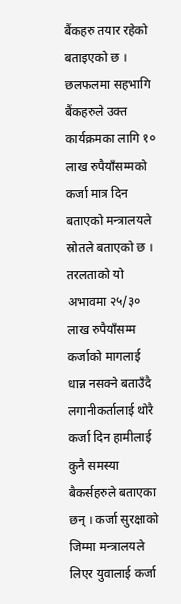बैंकहरु तयार रहेको बताइएको छ । छलफलमा सहभागि बैंकहरुले उक्त कार्यक्रमका लागि १० लाख रुपैयाँसम्मको कर्जा मात्र दिन बताएको मन्त्रालयले स्रोतले बताएको छ । तरलताको यो अभावमा २५/३० लाख रुपैयाँसम्म कर्जाको मागलाई धान्न नसक्ने बताउँदै लगानीकर्तालाई थोरै कर्जा दिन हामीलाई कुनै समस्या बैकर्सहरुले बताएका छन् । कर्जा सुरक्षाको जिम्मा मन्त्रालयले लिएर युवालाई कर्जा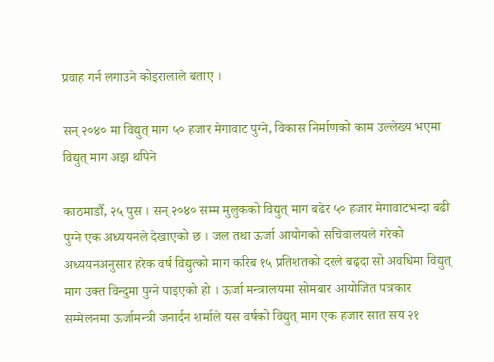प्रवाह गर्न लगाउने कोइरालाले बताए ।

सन् २०४० मा विद्युत् माग ५० हजार मेगावाट पुग्ने, विकास निर्माणको काम उल्लेख्य भएमा विद्युत् माग अझ थपिने

काठमाडौँ, २५ पुस । सन् २०४० सम्म मुलुकको विद्युत् माग बढेर ५० हजार मेगावाटभन्दा बढी पुग्ने एक अध्ययनले देखाएको छ । जल तथा ऊर्जा आयोगको सचिवालयले गरेको अध्ययनअनुसार हरेक वर्ष विद्युत्को माग करिब १५ प्रतिशतको दरले बढ्दा सो अवधिमा विद्युत् माग उक्त विन्दुमा पुग्ने पाइएको हो । ऊर्जा मन्त्रालयमा सोमबार आयोजित पत्रकार सम्मेलनमा ऊर्जामन्त्री जनार्दन शर्माले यस वर्षको विद्युत् माग एक हजार सात सय २१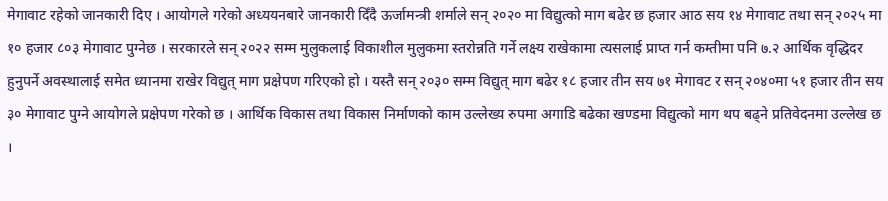मेगावाट रहेको जानकारी दिए । आयोगले गरेको अध्ययनबारे जानकारी दिँदै ऊर्जामन्त्री शर्माले सन् २०२० मा विद्युत्को माग बढेर छ हजार आठ सय १४ मेगावाट तथा सन् २०२५ मा १० हजार ८०३ मेगावाट पुग्नेछ । सरकारले सन् २०२२ सम्म मुलुकलाई विकाशील मुलुकमा स्तरोन्नति गर्ने लक्ष्य राखेकामा त्यसलाई प्राप्त गर्न कम्तीमा पनि ७.२ आर्थिक वृद्धिदर हुनुपर्ने अवस्थालाई समेत ध्यानमा राखेर विद्युत् माग प्रक्षेपण गरिएको हो । यस्तै सन् २०३० सम्म विद्युत् माग बढेर १८ हजार तीन सय ७१ मेगावट र सन् २०४०मा ५१ हजार तीन सय ३० मेगावाट पुग्ने आयोगले प्रक्षेपण गरेको छ । आर्थिक विकास तथा विकास निर्माणको काम उल्लेख्य रुपमा अगाडि बढेका खण्डमा विद्युत्को माग थप बढ्ने प्रतिवेदनमा उल्लेख छ ।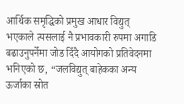आर्थिक समृद्धिको प्रमुख आधार विद्युत् भएकाले त्यसलाई नै प्रभावकारी रुपमा अगाडि बढाउनुपर्नेमा जोड दिँदै आयोगको प्रतिवेदनमा भनिएको छ, “जलविद्युत् बाहेकका अन्य ऊर्जाका स्रोत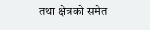तथा क्षेत्रको समेत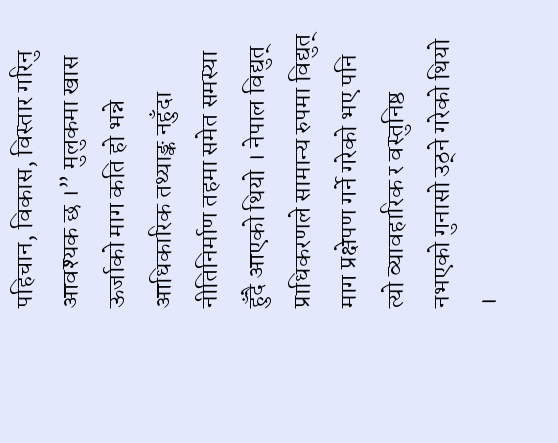पहिचान, विकास, विस्तार गरिनु आवश्यक छ ।” मुलुकमा खास ऊर्जाको माग कति हो भन्ने आधिकारिक तथ्याङ्क नहुँदा नीतिनिर्माण तहमा समेत समस्या हुँदै आएको थियो । नेपाल विद्युत् प्राधिकरणले सामान्य रुपमा विद्युत् माग प्रक्षेपण गर्ने गरेको भए पनि त्यो व्यावहारिक र वस्तुनिष्ठ नभएको गुनासो उठ्ने गरेको थियो ।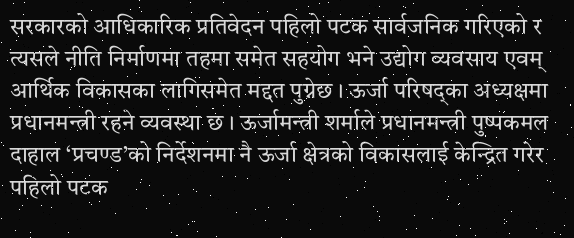सरकारको आधिकारिक प्रतिवेदन पहिलो पटक सार्वजनिक गरिएको र त्यसले नीति निर्माणमा तहमा समेत सहयोग भने उद्योग व्यवसाय एवम् आर्थिक विकासका लागिसमेत मद्दत पुग्नेछ । ऊर्जा परिषद्का अध्यक्षमा प्रधानमन्त्री रहने व्यवस्था छ । ऊर्जामन्त्री शर्माले प्रधानमन्त्री पुष्पकमल दाहाल ‘प्रचण्ड’को निर्देशनमा नै ऊर्जा क्षेत्रको विकासलाई केन्द्रित गरेर पहिलो पटक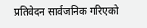प्रतिवेदन सार्वजनिक गरिएको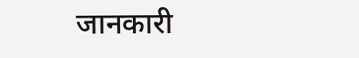जानकारी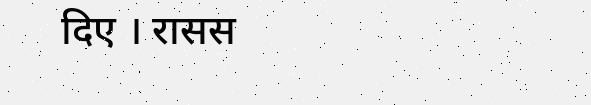दिए । रासस